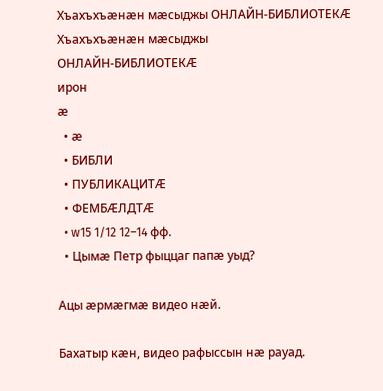Хъахъхъӕнӕн мӕсыджы ОНЛАЙН-БИБЛИОТЕКӔ
Хъахъхъӕнӕн мӕсыджы
ОНЛАЙН-БИБЛИОТЕКӔ
ирон
ӕ
  • ӕ
  • БИБЛИ
  • ПУБЛИКАЦИТӔ
  • ФЕМБӔЛДТӔ
  • w15 1/12 12–14 фф.
  • Цымӕ Петр фыццаг папӕ уыд?

Ацы ӕрмӕгмӕ видео нӕй.

Бахатыр кӕн, видео рафыссын нӕ рауад.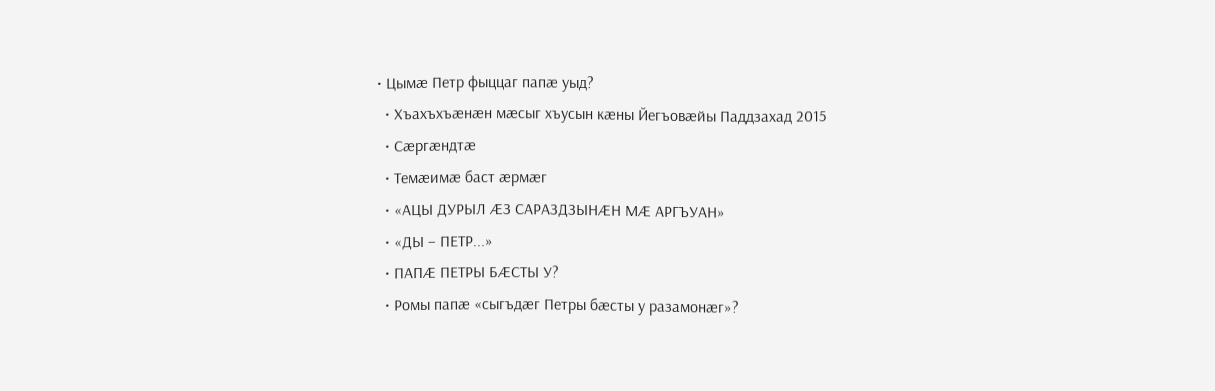• Цымӕ Петр фыццаг папӕ уыд?
  • Хъахъхъӕнӕн мӕсыг хъусын кӕны Йегъовӕйы Паддзахад 2015
  • Сӕргӕндтӕ
  • Темӕимӕ баст ӕрмӕг
  • «АЦЫ ДУРЫЛ ӔЗ САРАЗДЗЫНӔН МӔ АРГЪУАН»
  • «ДЫ – ПЕТР...»
  • ПАПӔ ПЕТРЫ БӔСТЫ У?
  • Ромы папӕ «сыгъдӕг Петры бӕсты у разамонӕг»?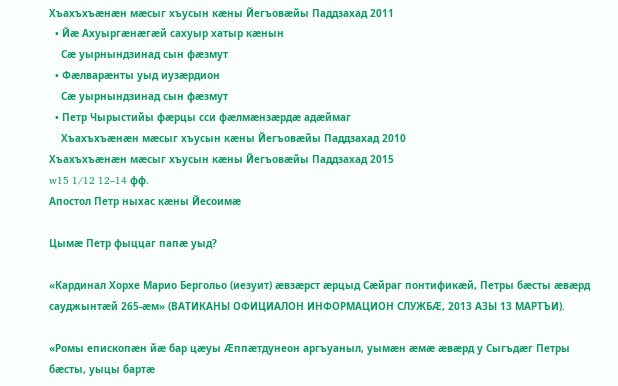Хъахъхъӕнӕн мӕсыг хъусын кӕны Йегъовӕйы Паддзахад 2011
  • Йӕ Ахуыргӕнӕгӕй сахуыр хатыр кӕнын
    Сӕ уырнындзинад сын фӕзмут
  • Фӕлварӕнты уыд иузӕрдион
    Сӕ уырнындзинад сын фӕзмут
  • Петр Чырыстийы фӕрцы сси фӕлмӕнзӕрдӕ адӕймаг
    Хъахъхъӕнӕн мӕсыг хъусын кӕны Йегъовӕйы Паддзахад 2010
Хъахъхъӕнӕн мӕсыг хъусын кӕны Йегъовӕйы Паддзахад 2015
w15 1/12 12–14 фф.
Апостол Петр ныхас кӕны Йесоимӕ

Цымӕ Петр фыццаг папӕ уыд?

«Кардинал Хорхе Марио Бергольо (иезуит) ӕвзӕрст ӕрцыд Сӕйраг понтификӕй, Петры бӕсты ӕвӕрд сауджынтӕй 265-ӕм» (ВАТИКАНЫ ОФИЦИАЛОН ИНФОРМАЦИОН СЛУЖБӔ, 2013 АЗЫ 13 МАРТЪИ).

«Ромы епископӕн йӕ бар цӕуы Ӕппӕтдунеон аргъуаныл, уымӕн ӕмӕ ӕвӕрд у Сыгъдӕг Петры бӕсты, уыцы бартӕ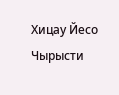Хицау Йесо Чырысти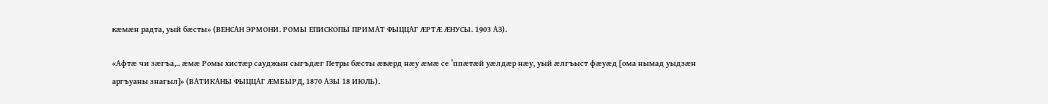кӕмӕн радта, уый бӕсты» (ВЕНСАН ЭРМОНИ. РОМЫ ЕПИСКОПЫ ПРИМАТ ФЫЦЦАГ ӔРТӔ ӔНУСЫ. 1903 АЗ).

«Афтӕ чи зӕгъа,.. ӕмӕ Ромы хистӕр сауджын сыгъдӕг Петры бӕсты ӕвӕрд нӕу ӕмӕ се ’ппӕтӕй уӕлдӕр нӕу, уый ӕлгъыст фӕуӕд [ома нымад уыдзӕн аргъуаны знагыл]» (ВАТИКАНЫ ФЫЦЦАГ ӔМБЫРД, 1870 АЗЫ 18 ИЮЛЬ).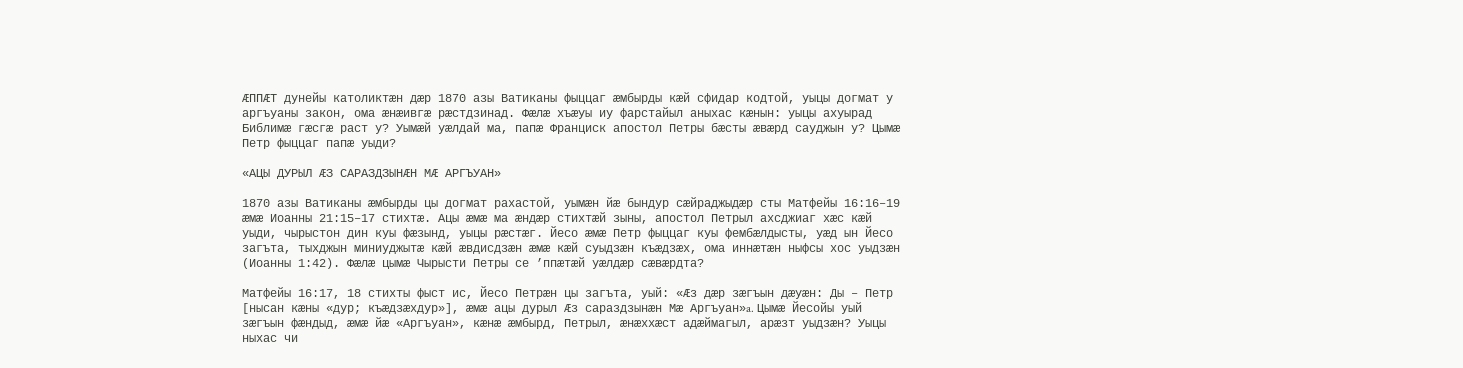ӔППӔТ дунейы католиктӕн дӕр 1870 азы Ватиканы фыццаг ӕмбырды кӕй сфидар кодтой, уыцы догмат у аргъуаны закон, ома ӕнӕивгӕ рӕстдзинад. Фӕлӕ хъӕуы иу фарстайыл аныхас кӕнын: уыцы ахуырад Библимӕ гӕсгӕ раст у? Уымӕй уӕлдай ма, папӕ Франциск апостол Петры бӕсты ӕвӕрд сауджын у? Цымӕ Петр фыццаг папӕ уыди?

«АЦЫ ДУРЫЛ ӔЗ САРАЗДЗЫНӔН МӔ АРГЪУАН»

1870 азы Ватиканы ӕмбырды цы догмат рахастой, уымӕн йӕ бындур сӕйраджыдӕр сты Матфейы 16:16–19 ӕмӕ Иоанны 21:15–17 стихтӕ. Ацы ӕмӕ ма ӕндӕр стихтӕй зыны, апостол Петрыл ахсджиаг хӕс кӕй уыди, чырыстон дин куы фӕзынд, уыцы рӕстӕг. Йесо ӕмӕ Петр фыццаг куы фембӕлдысты, уӕд ын Йесо загъта, тыхджын миниуджытӕ кӕй ӕвдисдзӕн ӕмӕ кӕй суыдзӕн къӕдзӕх, ома иннӕтӕн ныфсы хос уыдзӕн (Иоанны 1:42). Фӕлӕ цымӕ Чырысти Петры се ’ппӕтӕй уӕлдӕр сӕвӕрдта?

Матфейы 16:17, 18 стихты фыст ис, Йесо Петрӕн цы загъта, уый: «Ӕз дӕр зӕгъын дӕуӕн: Ды – Петр [нысан кӕны «дур; къӕдзӕхдур»], ӕмӕ ацы дурыл Ӕз сараздзынӕн Мӕ Аргъуан»a. Цымӕ Йесойы уый зӕгъын фӕндыд, ӕмӕ йӕ «Аргъуан», кӕнӕ ӕмбырд, Петрыл, ӕнӕххӕст адӕймагыл, арӕзт уыдзӕн? Уыцы ныхас чи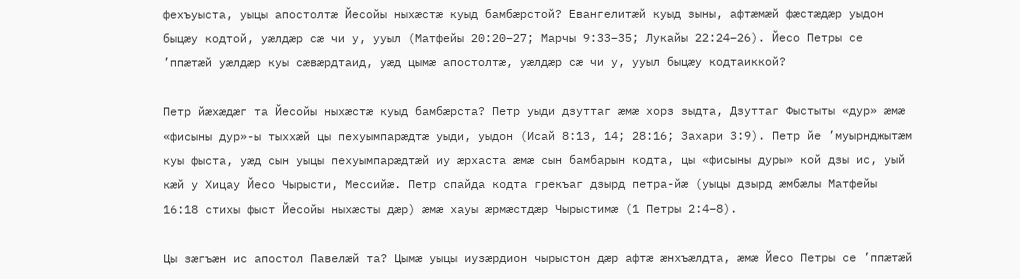фехъуыста, уыцы апостолтӕ Йесойы ныхӕстӕ куыд бамбӕрстой? Евангелитӕй куыд зыны, афтӕмӕй фӕстӕдӕр уыдон быцӕу кодтой, уӕлдӕр сӕ чи у, ууыл (Матфейы 20:20–27; Марчы 9:33–35; Лукайы 22:24–26). Йесо Петры се ’ппӕтӕй уӕлдӕр куы сӕвӕрдтаид, уӕд цымӕ апостолтӕ, уӕлдӕр сӕ чи у, ууыл быцӕу кодтаиккой?

Петр йӕхӕдӕг та Йесойы ныхӕстӕ куыд бамбӕрста? Петр уыди дзуттаг ӕмӕ хорз зыдта, Дзуттаг Фыстыты «дур» ӕмӕ «фисыны дур»-ы тыххӕй цы пехуымпарӕдтӕ уыди, уыдон (Исай 8:13, 14; 28:16; Захари 3:9). Петр йе ’муырнджытӕм куы фыста, уӕд сын уыцы пехуымпарӕдтӕй иу ӕрхаста ӕмӕ сын бамбарын кодта, цы «фисыны дуры» кой дзы ис, уый кӕй у Хицау Йесо Чырысти, Мессийӕ. Петр спайда кодта грекъаг дзырд петра-йӕ (уыцы дзырд ӕмбӕлы Матфейы 16:18 стихы фыст Йесойы ныхӕсты дӕр) ӕмӕ хауы ӕрмӕстдӕр Чырыстимӕ (1 Петры 2:4–8).

Цы зӕгъӕн ис апостол Павелӕй та? Цымӕ уыцы иузӕрдион чырыстон дӕр афтӕ ӕнхъӕлдта, ӕмӕ Йесо Петры се ’ппӕтӕй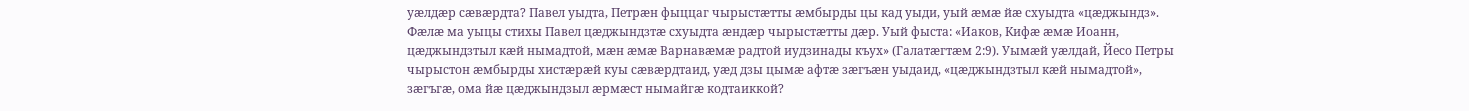уӕлдӕр сӕвӕрдта? Павел уыдта, Петрӕн фыццаг чырыстӕтты ӕмбырды цы кад уыди, уый ӕмӕ йӕ схуыдта «цӕджындз». Фӕлӕ ма уыцы стихы Павел цӕджындзтӕ схуыдта ӕндӕр чырыстӕтты дӕр. Уый фыста: «Иаков, Кифӕ ӕмӕ Иоанн, цӕджындзтыл кӕй нымадтой, мӕн ӕмӕ Варнавӕмӕ радтой иудзинады къух» (Галатӕгтӕм 2:9). Уымӕй уӕлдай, Йесо Петры чырыстон ӕмбырды хистӕрӕй куы сӕвӕрдтаид, уӕд дзы цымӕ афтӕ зӕгъӕн уыдаид, «цӕджындзтыл кӕй нымадтой», зӕгъгӕ, ома йӕ цӕджындзыл ӕрмӕст нымайгӕ кодтаиккой?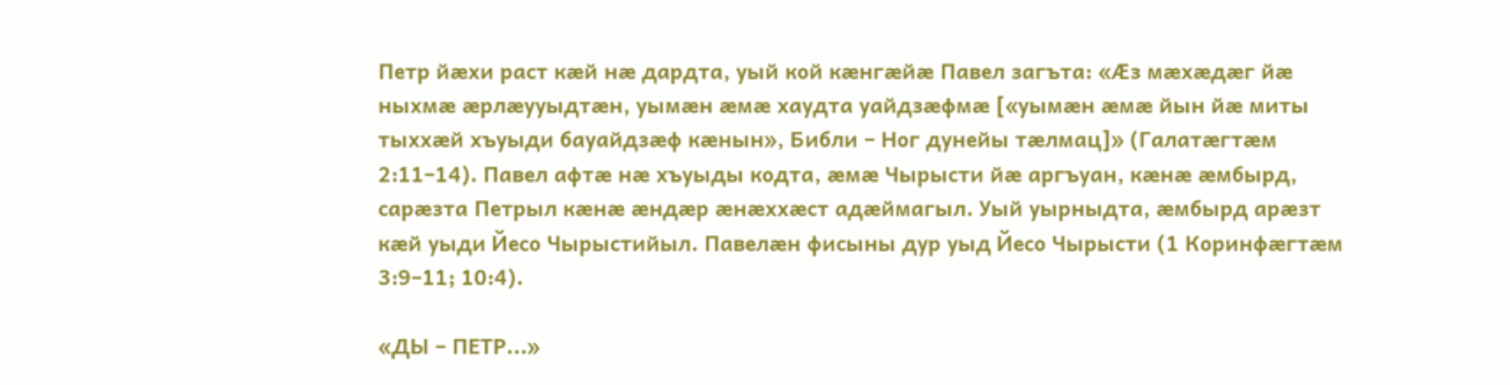Петр йӕхи раст кӕй нӕ дардта, уый кой кӕнгӕйӕ Павел загъта: «Ӕз мӕхӕдӕг йӕ ныхмӕ ӕрлӕууыдтӕн, уымӕн ӕмӕ хаудта уайдзӕфмӕ [«уымӕн ӕмӕ йын йӕ миты тыххӕй хъуыди бауайдзӕф кӕнын», Библи – Ног дунейы тӕлмац]» (Галатӕгтӕм 2:11–14). Павел афтӕ нӕ хъуыды кодта, ӕмӕ Чырысти йӕ аргъуан, кӕнӕ ӕмбырд, сарӕзта Петрыл кӕнӕ ӕндӕр ӕнӕххӕст адӕймагыл. Уый уырныдта, ӕмбырд арӕзт кӕй уыди Йесо Чырыстийыл. Павелӕн фисыны дур уыд Йесо Чырысти (1 Коринфӕгтӕм 3:9–11; 10:4).

«ДЫ – ПЕТР...»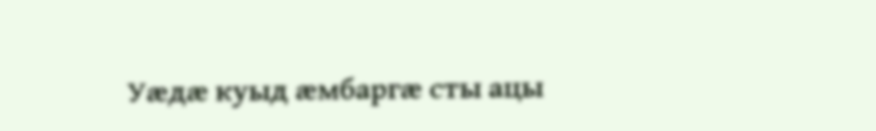Уӕдӕ куыд ӕмбаргӕ сты ацы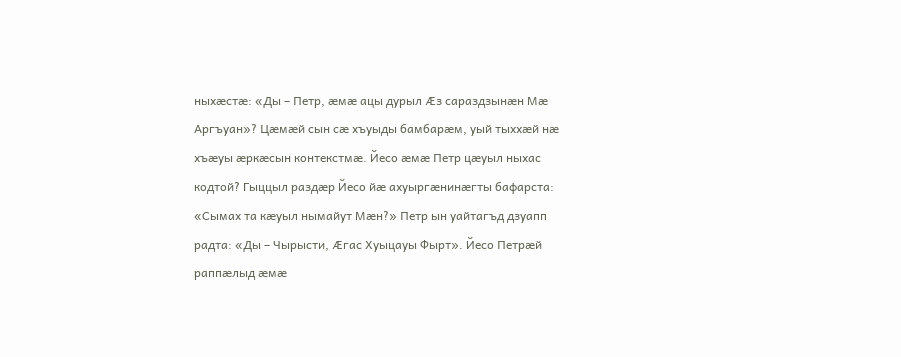ныхӕстӕ: «Ды – Петр, ӕмӕ ацы дурыл Ӕз сараздзынӕн Мӕ Аргъуан»? Цӕмӕй сын сӕ хъуыды бамбарӕм, уый тыххӕй нӕ хъӕуы ӕркӕсын контекстмӕ. Йесо ӕмӕ Петр цӕуыл ныхас кодтой? Гыццыл раздӕр Йесо йӕ ахуыргӕнинӕгты бафарста: «Сымах та кӕуыл нымайут Мӕн?» Петр ын уайтагъд дзуапп радта: «Ды – Чырысти, Ӕгас Хуыцауы Фырт». Йесо Петрӕй раппӕлыд ӕмӕ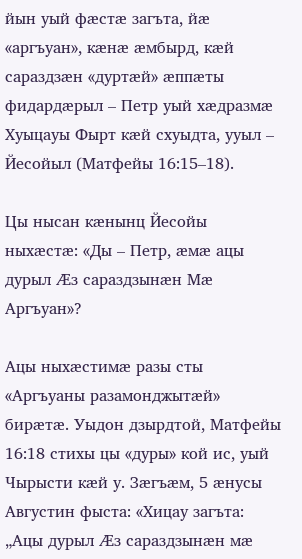йын уый фӕстӕ загъта, йӕ «аргъуан», кӕнӕ ӕмбырд, кӕй сараздзӕн «дуртӕй» ӕппӕты фидардӕрыл – Петр уый хӕдразмӕ Хуыцауы Фырт кӕй схуыдта, ууыл – Йесойыл (Матфейы 16:15–18).

Цы нысан кӕнынц Йесойы ныхӕстӕ: «Ды – Петр, ӕмӕ ацы дурыл Ӕз сараздзынӕн Мӕ Аргъуан»?

Ацы ныхӕстимӕ разы сты «Аргъуаны разамонджытӕй» бирӕтӕ. Уыдон дзырдтой, Матфейы 16:18 стихы цы «дуры» кой ис, уый Чырысти кӕй у. Зӕгъӕм, 5 ӕнусы Августин фыста: «Хицау загъта: „Ацы дурыл Ӕз сараздзынӕн мӕ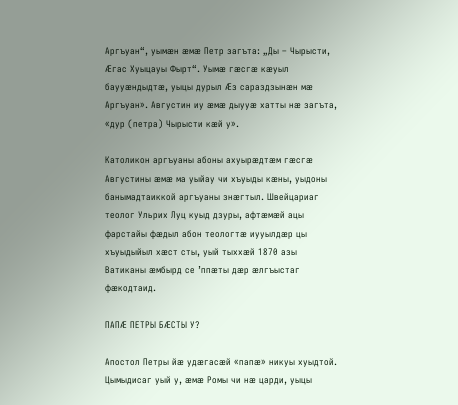Аргъуан“, уымӕн ӕмӕ Петр загъта: „Ды – Чырысти, Ӕгас Хуыцауы Фырт“. Уымӕ гӕсгӕ кӕуыл баууӕндыдтӕ, уыцы дурыл Ӕз сараздзынӕн мӕ Аргъуан». Августин иу ӕмӕ дыууӕ хатты нӕ загъта, «дур (петра) Чырысти кӕй у».

Католикон аргъуаны абоны ахуырӕдтӕм гӕсгӕ Августины ӕмӕ ма уыйау чи хъуыды кӕны, уыдоны банымадтаиккой аргъуаны знӕгтыл. Швейцариаг теолог Ульрих Луц куыд дзуры, афтӕмӕй ацы фарстайы фӕдыл абон теологтӕ иууылдӕр цы хъуыдыйыл хӕст сты, уый тыххӕй 1870 азы Ватиканы ӕмбырд се ’ппӕты дӕр ӕлгъыстаг фӕкодтаид.

ПАПӔ ПЕТРЫ БӔСТЫ У?

Апостол Петры йӕ удӕгасӕй «папӕ» никуы хуыдтой. Цымыдисаг уый у, ӕмӕ Ромы чи нӕ царди, уыцы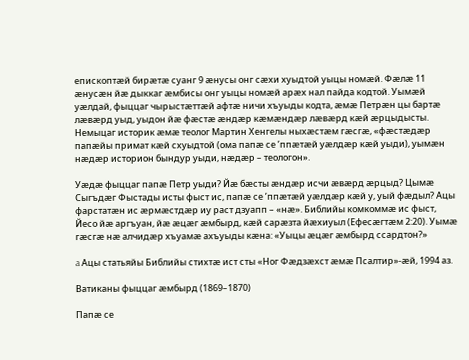епископтӕй бирӕтӕ суанг 9 ӕнусы онг сӕхи хуыдтой уыцы номӕй. Фӕлӕ 11 ӕнусӕн йӕ дыккаг ӕмбисы онг уыцы номӕй арӕх нал пайда кодтой. Уымӕй уӕлдай, фыццаг чырыстӕттӕй афтӕ ничи хъуыды кодта, ӕмӕ Петрӕн цы бартӕ лӕвӕрд уыд, уыдон йӕ фӕстӕ ӕндӕр кӕмӕндӕр лӕвӕрд кӕй ӕрцыдысты. Немыцаг историк ӕмӕ теолог Мартин Хенгелы ныхӕстӕм гӕсгӕ, «фӕстӕдӕр папӕйы примат кӕй схуыдтой (ома папӕ се ’ппӕтӕй уӕлдӕр кӕй уыди), уымӕн нӕдӕр историон бындур уыди, нӕдӕр – теологон».

Уӕдӕ фыццаг папӕ Петр уыди? Йӕ бӕсты ӕндӕр исчи ӕвӕрд ӕрцыд? Цымӕ Сыгъдӕг Фыстады исты фыст ис, папӕ се ’ппӕтӕй уӕлдӕр кӕй у, уый фӕдыл? Ацы фарстатӕн ис ӕрмӕстдӕр иу раст дзуапп – «нӕ». Библийы комкоммӕ ис фыст, Йесо йӕ аргъуан, йӕ ӕцӕг ӕмбырд, кӕй сарӕзта йӕхиуыл (Ефесӕгтӕм 2:20). Уымӕ гӕсгӕ нӕ алчидӕр хъуамӕ ахъуыды кӕна: «Уыцы ӕцӕг ӕмбырд ссардтон?»

a Ацы статьяйы Библийы стихтӕ ист сты «Ног Фӕдзӕхст ӕмӕ Псалтир»-ӕй, 1994 аз.

Ватиканы фыццаг ӕмбырд (1869–1870)

Папӕ се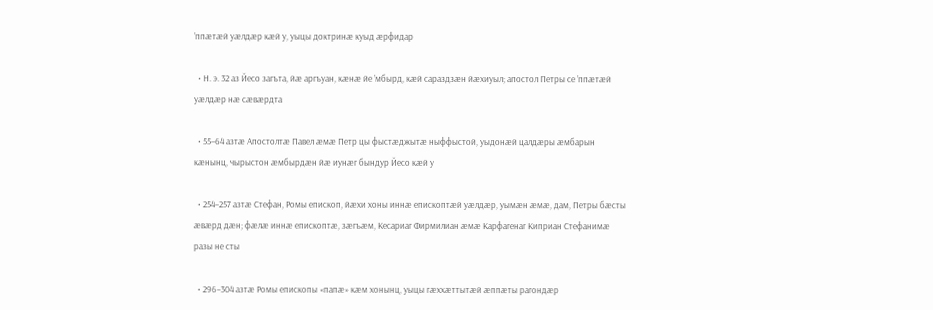’ппӕтӕй уӕлдӕр кӕй у, уыцы доктринӕ куыд ӕрфидар

  • Н. э. 32 аз Йесо загъта, йӕ аргъуан, кӕнӕ йе ’мбырд, кӕй сараздзӕн йӕхиуыл; апостол Петры се ’ппӕтӕй уӕлдӕр нӕ сӕвӕрдта

  • 55–64 азтӕ Апостолтӕ Павел ӕмӕ Петр цы фыстӕджытӕ ныффыстой, уыдонӕй цалдӕры ӕмбарын кӕнынц, чырыстон ӕмбырдӕн йӕ иунӕг бындур Йесо кӕй у

  • 254–257 азтӕ Стефан, Ромы епископ, йӕхи хоны иннӕ епископтӕй уӕлдӕр, уымӕн ӕмӕ, дам, Петры бӕсты ӕвӕрд дӕн; фӕлӕ иннӕ епископтӕ, зӕгъӕм, Кесариаг Фирмилиан ӕмӕ Карфагенаг Киприан Стефанимӕ разы не сты

  • 296–304 азтӕ Ромы епископы «папӕ» кӕм хонынц, уыцы гӕххӕттытӕй ӕппӕты рагондӕр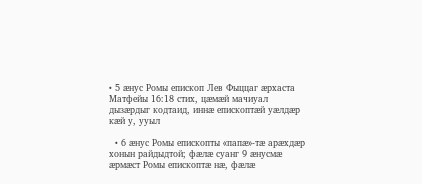• 5 ӕнус Ромы епископ Лев Фыццаг ӕрхаста Матфейы 16:18 стих, цӕмӕй мачиуал дызӕрдыг кодтаид, иннӕ епископтӕй уӕлдӕр кӕй у, ууыл

  • 6 ӕнус Ромы епископты «папӕ»-тӕ арӕхдӕр хонын райдыдтой; фӕлӕ суанг 9 ӕнусмӕ ӕрмӕст Ромы епископтӕ нӕ, фӕлӕ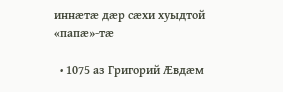иннӕтӕ дӕр сӕхи хуыдтой «папӕ»-тӕ

  • 1075 аз Григорий Ӕвдӕм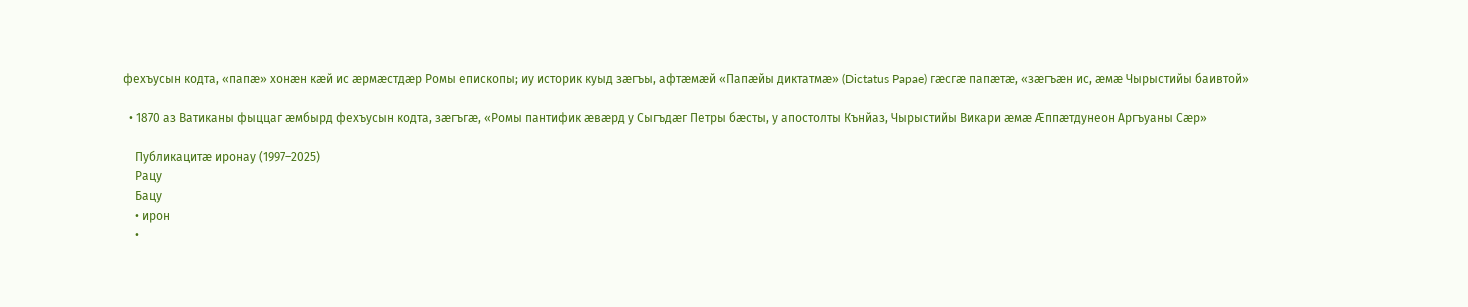фехъусын кодта, «папӕ» хонӕн кӕй ис ӕрмӕстдӕр Ромы епископы; иу историк куыд зӕгъы, афтӕмӕй «Папӕйы диктатмӕ» (Dictatus Papae) гӕсгӕ папӕтӕ, «зӕгъӕн ис, ӕмӕ Чырыстийы баивтой»

  • 1870 аз Ватиканы фыццаг ӕмбырд фехъусын кодта, зӕгъгӕ, «Ромы пантифик ӕвӕрд у Сыгъдӕг Петры бӕсты, у апостолты Кънйаз, Чырыстийы Викари ӕмӕ Ӕппӕтдунеон Аргъуаны Сӕр»

    Публикацитӕ иронау (1997–2025)
    Рацу
    Бацу
    • ирон
    •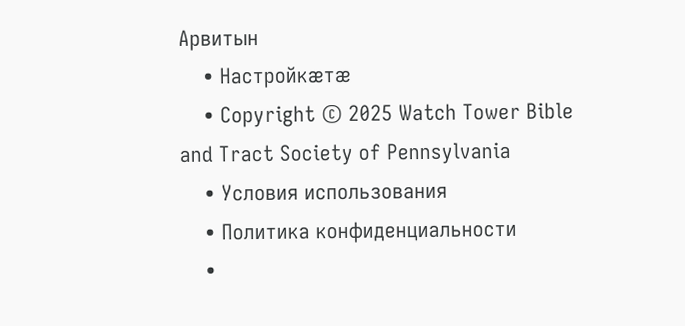Арвитын
    • Настройкӕтӕ
    • Copyright © 2025 Watch Tower Bible and Tract Society of Pennsylvania
    • Условия использования
    • Политика конфиденциальности
    •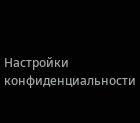Настройки конфиденциальности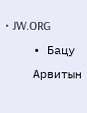• JW.ORG
    • Бацу
    Арвитын